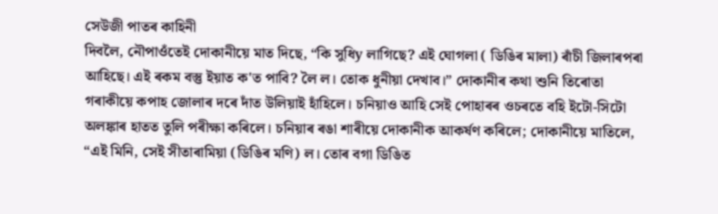সেউজী পাতৰ কাহিনী
দিবলৈ, নৌপাওঁতেই দোকানীয়ে মাত দিছে, “কি সুধিy লাগিছে? এই ঘোগলা ( ডিঙিৰ মালা) ৰাঁচী জিলাৰপৰা আহিছে। এই ৰকম বস্তু ইয়াত ক'ত পাবি? লৈ ল। তোক ধুনীয়া দেখাব।” দোকানীৰ কথা শুনি তিৰোতা গৰাকীয়ে কপাহ জোলাৰ দৰে দাঁত উলিয়াই হাঁহিলে। চনিয়াও আহি সেই পোহাৰৰ ওচৰতে বহি ইটো-সিটো অলঙ্কাৰ হাতত তুলি পৰীক্ষা কৰিলে। চনিয়াৰ ৰঙা শাৰীয়ে দোকানীক আকৰ্ষণ কৰিলে; দোকানীয়ে মাতিলে, “এই মিনি, সেই সীতাৰামিয়া (ডিঙিৰ মণি) ল। তোৰ বগা ডিঙিত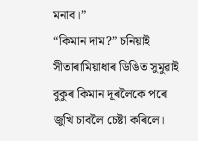মনাব।”
“কিমান দাম?” চনিয়াই সীতাৰামিয়াধাৰ ডিঙিত সুমুৱাই বুকুৰ কিমান দূৰলৈকে পৰে জুখি চাবলৈ চেষ্টা কৰিলে।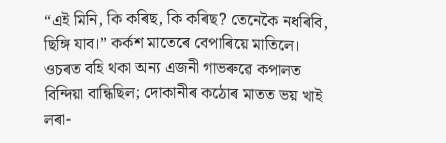“এই মিনি, কি কৰিছ, কি কৰিছ? তেনেকৈ নধৰিবি, ছিঙ্গি যাব।” কৰ্কশ মাতেৰে বেপাৰিয়ে মাতিলে। ওচৰত বহি থকা অন্য এজনী গাভৰুৱে কপালত বিন্দিয়া বান্ধিছিল; দোকানীৰ কঠোৰ মাতত ভয় খাই লৰা-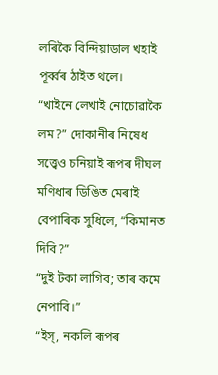লৰিকৈ বিন্দিয়াডাল খহাই পূৰ্ব্বৰ ঠাইত থলে।
“খাইনে লেখাই নোচোৱাকৈ লম?” দোকানীৰ নিষেধ সত্ত্বেও চনিয়াই ৰূপৰ দীঘল মণিধাৰ ডিঙিত মেৰাই বেপাৰিক সুধিলে, “কিমানত দিবি?”
“দুই টকা লাগিব; তাৰ কমে নেপাবি।”
“ইস্, নকলি ৰূপৰ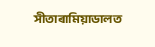সীতাৰামিয়াডালত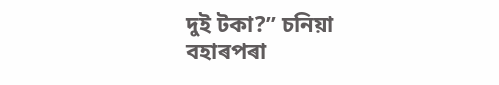দুই টকা?” চনিয়া
বহাৰপৰা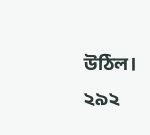উঠিল।
২৯২